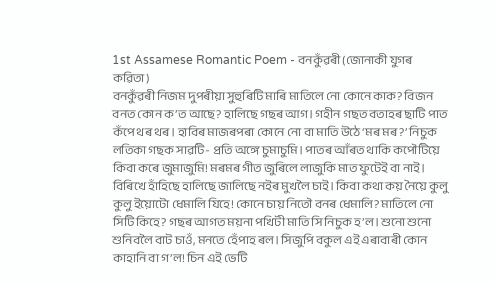1st Assamese Romantic Poem - বনকুঁৱৰী (জোনাকী যুগৰ কৱিতা)
বনকুঁৱৰী নিজম দুপৰীয়া সুহুৰিটি মাৰি মাতিলে নো কোনে কাক? বিজন বনত কোন ক’ত আছে? হালিছে গছৰ আগ। গহীন গছত বতাহৰ ছাটি পাত কঁপে থৰ থৰ। হাবিৰ মাজৰপৰা কোনে নো বা মাতি উঠে ‘মৰ মৰ?’ নিচুক লতিকা গছক সাৱটি- প্ৰতি অঙ্গে চুমাচুমি। পাতৰ আঁৰত থাকি কপৌটিয়ে কিবা কৰে জুমাজুমি! মৰমৰ গীত জুৰিলে লাজুকি মাত ফুটেই বা নাই। বিৰিখে হাঁহিছে হালিছে জালিছে নইৰ মুখলৈ চাই। কিবা কথা কয় নৈয়ে কুলু কুলু ইয়োটো ধেমালি যিহে! কোনে চায় নিতৌ বনৰ ধেমালি? মাতিলে নো সিটি কিহে? গছৰ আগত ময়না পখিটী মাতি সি নিচুক হ’ল। শুনো শুনো শুনিবলৈ বাট চাওঁ, মনতে হেঁপাহ ৰল। সিজুপি বকুল এই এৰাবাৰী কোন কাহানি বা গ’ল! চিন এই ভেটি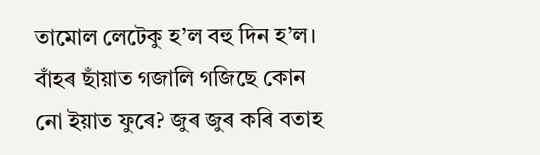তামোল লেটেকু হ’ল বহু দিন হ’ল। বাঁহৰ ছাঁয়াত গজালি গজিছে কোন নো ইয়াত ফুৰে? জুৰ জুৰ কৰি বতাহ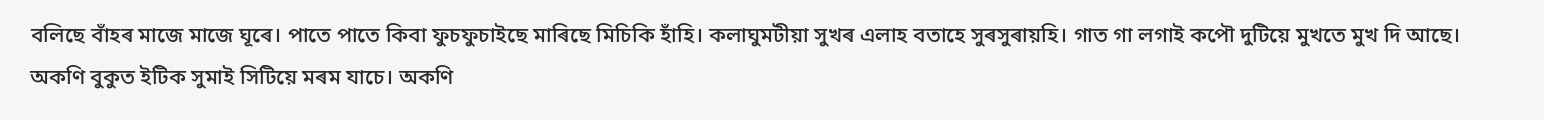বলিছে বাঁহৰ মাজে মাজে ঘূৰে। পাতে পাতে কিবা ফুচফুচাইছে মাৰিছে মিচিকি হাঁহি। কলাঘুমটীয়া সুখৰ এলাহ বতাহে সুৰসুৰায়হি। গাত গা লগাই কপৌ দুটিয়ে মুখতে মুখ দি আছে। অকণি বুকুত ইটিক সুমাই সিটিয়ে মৰম যাচে। অকণি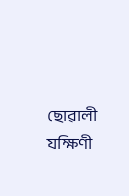ছোৱালী যক্ষিণী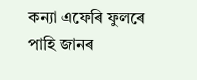কন্যা এফেৰি ফুলৰে পাহি জানৰ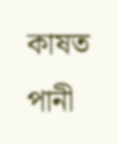কাষত পানী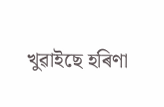খুৱাইছে হৰিণা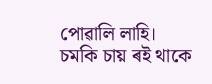পোৱালি লাহি। চমকি চায় ৰই থাকে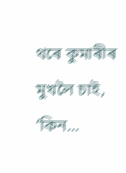থৰে কুমাৰীৰ মুখলৈ চাই, ‘কিন...